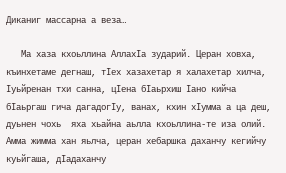Диканиг массарна а веза…

   Ма хаза кхоьллина АллахIа зударий. Церан ховха, къинхетаме дегнаш, тIех хазахетар я халахетар хилча, Iуьйренан тхи санна, цIена бIаьрхиш Iано кийча  бIаьргаш гича дагадогIу, ванах, кхин хIумма а ца деш, дуьнен чохь  яха хьайна аьлла кхоьллина-те иза олий. Амма жимма хан яьлча, церан хебаршка даханчу кегийчу куьйгаша, дIадаханчу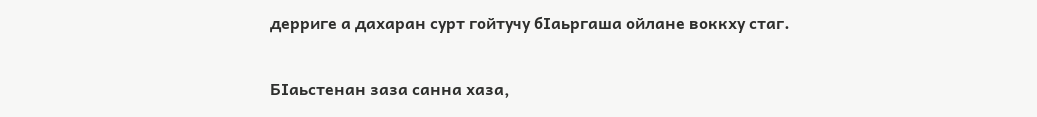дерриге а дахаран сурт гойтучу бIаьргаша ойлане воккху стаг.

БIаьстенан заза санна хаза,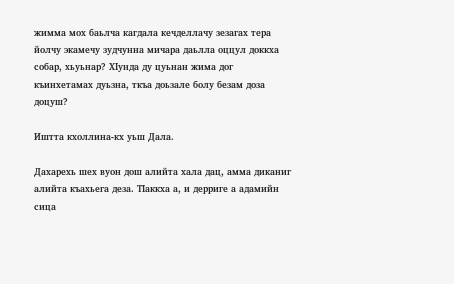жимма мох баьлча кагдала кечделлачу зезагах тера йолчу экамечу зудчунна мичара даьлла оццул доккха собар, хьуьнар? ХIунда ду цуьнан жима дог къинхетамах дуьзна, ткъа доьзале болу безам доза доцуш?

Иштта кхоллина-кх уьш Дала.

Дахарехь шех вуон дош алийта хала дац, амма диканиг алийта къахьега деза. ТIаккха а, и дерриге а адамийн сица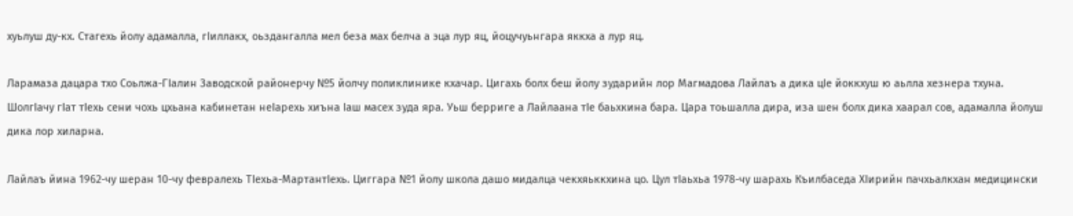хуьлуш ду-кх. Стагехь йолу адамалла, гIиллакх, оьздангалла мел беза мах белча а эца лур яц, йоцучуьнгара яккха а лур яц.

Ларамаза дацара тхо Соьлжа-ГIалин Заводской районерчу №5 йолчу поликлинике кхачар. Цигахь болх беш йолу зударийн лор Магмадова Лайлаъ а дика цIе йоккхуш ю аьлла хезнера тхуна. ШолгIачу гIат тIехь сени чохь цхьана кабинетан неIарехь хиъна Iаш масех зуда яра. Уьш берриге а Лайлаана тIе баьхкина бара. Цара тоьшалла дира, иза шен болх дика хаарал сов, адамалла йолуш дика лор хиларна.

Лайлаъ йина 1962-чу шеран 10-чу февралехь ТIехьа-МартантIехь. Циггара №1 йолу школа дашо мидалца чекхяьккхина цо. Цул тIаьхьа 1978-чу шарахь Къилбаседа ХIирийн пачхьалкхан медицински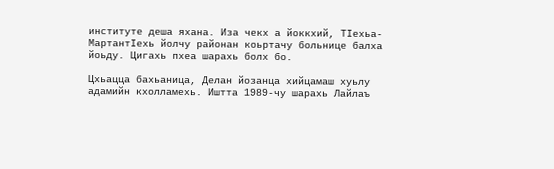институте деша яхана. Иза чекх а йоккхий, ТIехьа-МартантIехь йолчу районан коьртачу больнице балха йоьду. Цигахь пхеа шарахь болх бо.

Цхьацца бахьаница, Делан йозанца хийцамаш хуьлу адамийн кхолламехь. Иштта 1989-чу шарахь Лайлаъ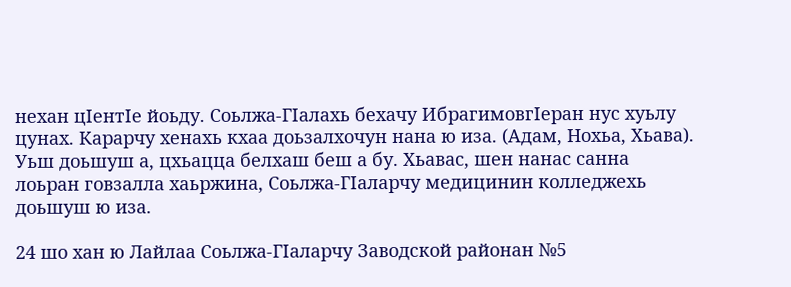нехан цIентIе йоьду. Соьлжа-ГIалахь бехачу ИбрагимовгIеран нус хуьлу цунах. Карарчу хенахь кхаа доьзалхочун нана ю иза. (Адам, Нохьа, Хьава). Уьш доьшуш а, цхьацца белхаш беш а бу. Хьавас, шен нанас санна лоьран говзалла хаьржина, Соьлжа-ГIаларчу медицинин колледжехь доьшуш ю иза.

24 шо хан ю Лайлаа Соьлжа-ГIаларчу Заводской районан №5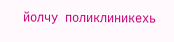йолчу поликлиникехь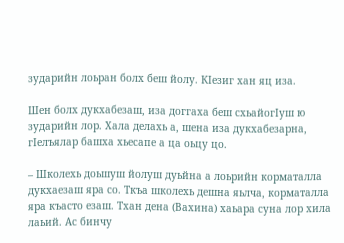зударийн лоьран болх беш йолу. КIезиг хан яц иза.

Шен болх дукхабезаш, иза доггаха беш схьайогIуш ю зударийн лор. Хала делахь а, шена иза дукхабезарна, гIелъялар башха хьесапе а ца оьцу цо.

– Школехь доьшуш йолуш дуьйна а лоьрийн корматалла дукхаезаш яра со. Ткъа школехь дешна яьлча, корматалла яра къасто езаш. Тхан дена (Вахина) хаьара суна лор хила лаьий. Ас бинчу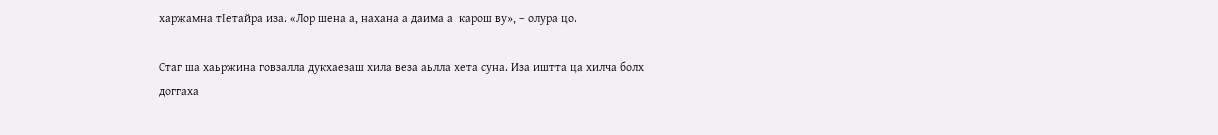харжамна тIетайра иза. «Лор шена а, нахана а даима а  карош ву», – олура цо.

Стаг ша хаьржина говзалла дукхаезаш хила веза аьлла хета суна. Иза иштта ца хилча болх доггаха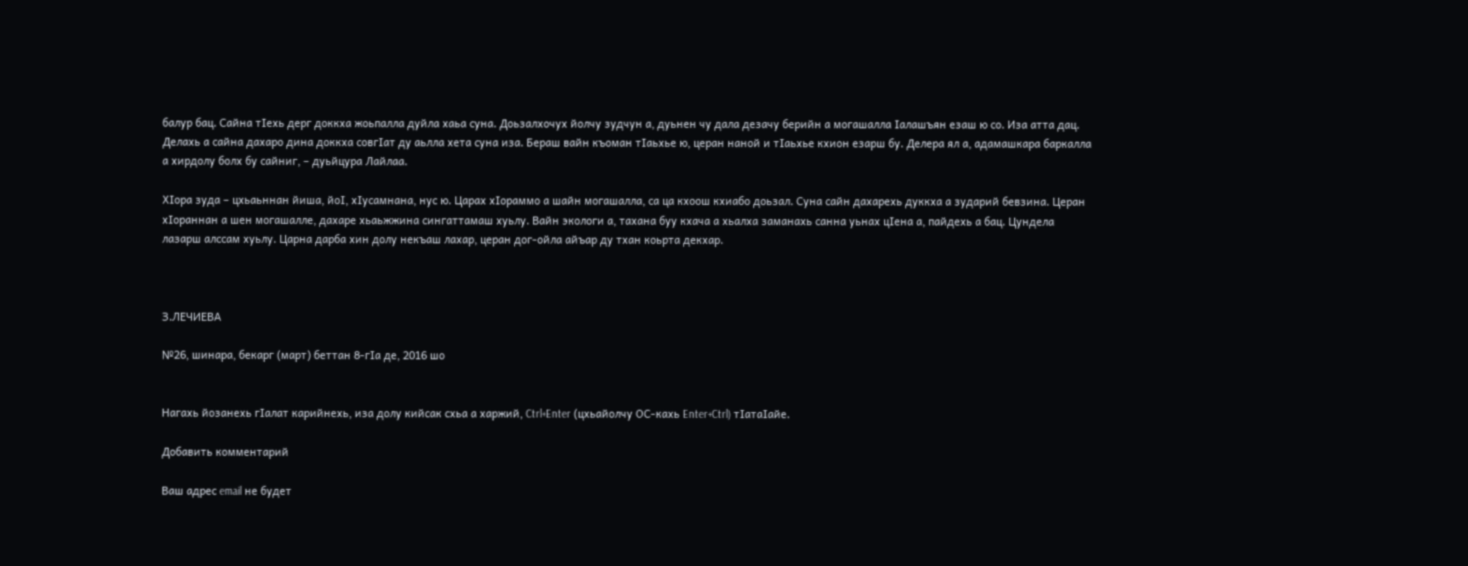балур бац. Сайна тIехь дерг доккха жоьпалла дуйла хаьа суна. Доьзалхочух йолчу зудчун а, дуьнен чу дала дезачу берийн а могашалла Iалашъян езаш ю со. Иза атта дац. Делахь а сайна дахаро дина доккха совгIат ду аьлла хета суна иза. Бераш вайн къоман тIаьхье ю, церан наной и тIаьхье кхион езарш бу. Делера ял а, адамашкара баркалла а хирдолу болх бу сайниг, – дуьйцура Лайлаа.

ХIора зуда – цхьаьннан йиша, йоI, хIусамнана, нус ю. Царах хIораммо а шайн могашалла, са ца кхоош кхиабо доьзал. Суна сайн дахарехь дуккха а зударий бевзина. Церан хIораннан а шен могашалле, дахаре хьаьжжина сингаттамаш хуьлу. Вайн экологи а, тахана буу кхача а хьалха заманахь санна уьнах цIена а, пайдехь а бац. Цундела лазарш алссам хуьлу. Царна дарба хин долу некъаш лахар, церан дог-ойла айъар ду тхан коьрта декхар.



З.ЛЕЧИЕВА

№26, шинара, бекарг (март) беттан 8-гIа де, 2016 шо


Нагахь йозанехь гIалат карийнехь, иза долу кийсак схьа а харжий, Ctrl+Enter (цхьайолчу ОС-кахь Enter+Ctrl) тIатаIайе.

Добавить комментарий

Ваш адрес email не будет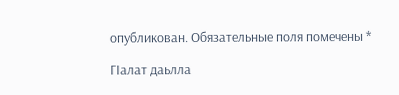опубликован. Обязательные поля помечены *

ГIалат даьлла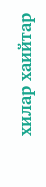хилар хаийтар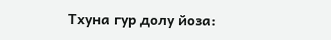Тхуна гур долу йоза: